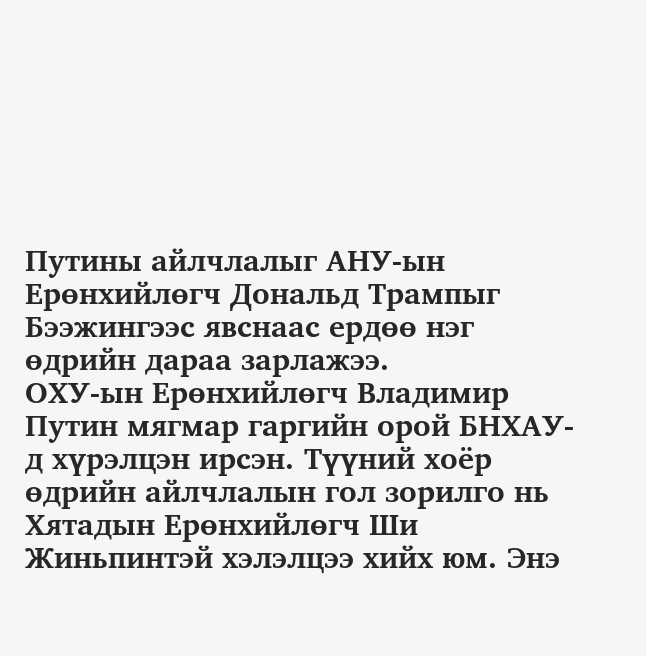Путины айлчлалыг АНУ-ын Ерөнхийлөгч Дональд Трампыг Бээжингээс явснаас ердөө нэг өдрийн дараа зарлажээ.
ОХУ-ын Ерөнхийлөгч Владимир Путин мягмар гаргийн орой БНХАУ-д хүрэлцэн ирсэн. Түүний хоёр өдрийн айлчлалын гол зорилго нь Хятадын Ерөнхийлөгч Ши Жиньпинтэй хэлэлцээ хийх юм. Энэ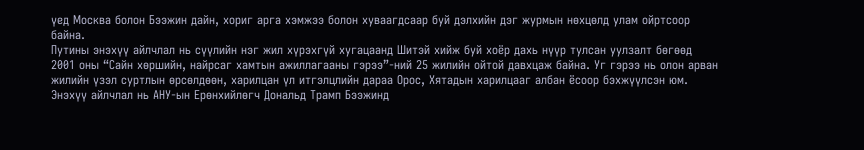үед Москва болон Бээжин дайн, хориг арга хэмжээ болон хуваагдсаар буй дэлхийн дэг журмын нөхцөлд улам ойртсоор байна.
Путины энэхүү айлчлал нь сүүлийн нэг жил хүрэхгүй хугацаанд Шитэй хийж буй хоёр дахь нүүр тулсан уулзалт бөгөөд 2001 оны “Сайн хөршийн, найрсаг хамтын ажиллагааны гэрээ”-ний 25 жилийн ойтой давхцаж байна. Уг гэрээ нь олон арван жилийн үзэл суртлын өрсөлдөөн, харилцан үл итгэлцлийн дараа Орос, Хятадын харилцааг албан ёсоор бэхжүүлсэн юм.
Энэхүү айлчлал нь АНУ-ын Ерөнхийлөгч Дональд Трамп Бээжинд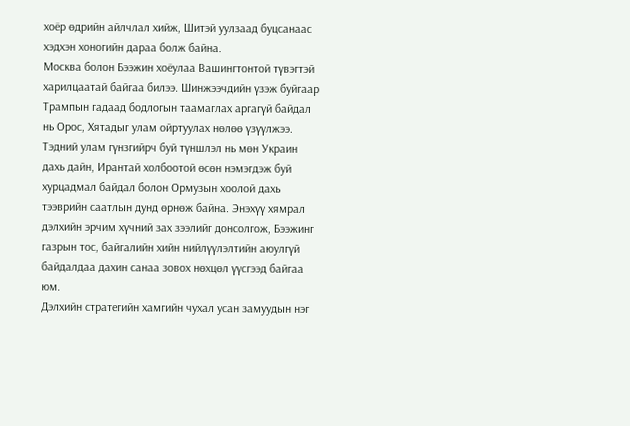хоёр өдрийн айлчлал хийж, Шитэй уулзаад буцсанаас хэдхэн хоногийн дараа болж байна.
Москва болон Бээжин хоёулаа Вашингтонтой түвэгтэй харилцаатай байгаа билээ. Шинжээчдийн үзэж буйгаар Трампын гадаад бодлогын таамаглах аргагүй байдал нь Орос, Хятадыг улам ойртуулах нөлөө үзүүлжээ.
Тэдний улам гүнзгийрч буй түншлэл нь мөн Украин дахь дайн, Ирантай холбоотой өсөн нэмэгдэж буй хурцадмал байдал болон Ормузын хоолой дахь тээврийн саатлын дунд өрнөж байна. Энэхүү хямрал дэлхийн эрчим хүчний зах зээлийг донсолгож, Бээжинг газрын тос, байгалийн хийн нийлүүлэлтийн аюулгүй байдалдаа дахин санаа зовох нөхцөл үүсгээд байгаа юм.
Дэлхийн стратегийн хамгийн чухал усан замуудын нэг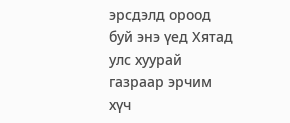эрсдэлд ороод буй энэ үед Хятад улс хуурай газраар эрчим хүч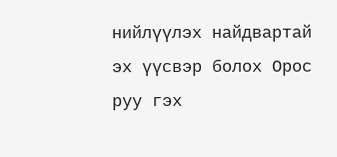нийлүүлэх найдвартай эх үүсвэр болох Орос руу гэх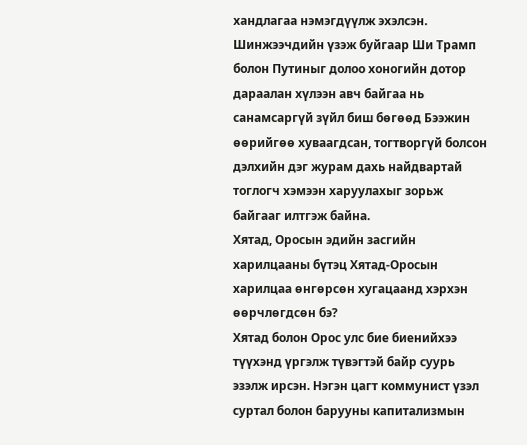хандлагаа нэмэгдүүлж эхэлсэн.
Шинжээчдийн үзэж буйгаар Ши Трамп болон Путиныг долоо хоногийн дотор дараалан хүлээн авч байгаа нь санамсаргүй зүйл биш бөгөөд Бээжин өөрийгөө хуваагдсан, тогтворгүй болсон дэлхийн дэг журам дахь найдвартай тоглогч хэмээн харуулахыг зорьж байгааг илтгэж байна.
Хятад, Оросын эдийн засгийн харилцааны бүтэц Хятад-Оросын харилцаа өнгөрсөн хугацаанд хэрхэн өөрчлөгдсөн бэ?
Хятад болон Орос улс бие биенийхээ түүхэнд үргэлж түвэгтэй байр суурь эзэлж ирсэн. Нэгэн цагт коммунист үзэл суртал болон барууны капитализмын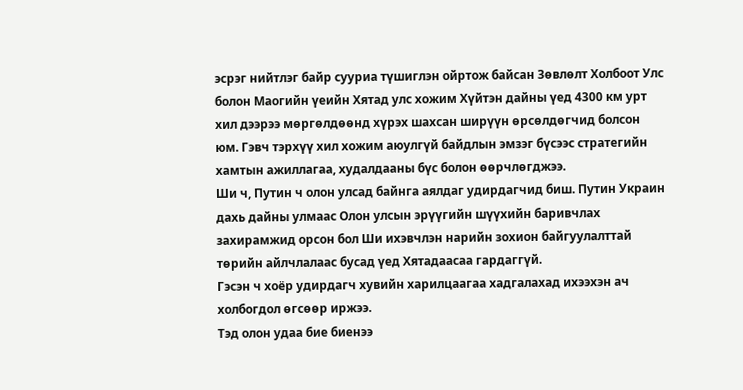эсрэг нийтлэг байр сууриа түшиглэн ойртож байсан Зөвлөлт Холбоот Улс болон Маогийн үеийн Хятад улс хожим Хүйтэн дайны үед 4300 км урт хил дээрээ мөргөлдөөнд хүрэх шахсан ширүүн өрсөлдөгчид болсон юм. Гэвч тэрхүү хил хожим аюулгүй байдлын эмзэг бүсээс стратегийн хамтын ажиллагаа, худалдааны бүс болон өөрчлөгджээ.
Ши ч, Путин ч олон улсад байнга аялдаг удирдагчид биш. Путин Украин дахь дайны улмаас Олон улсын эрүүгийн шүүхийн баривчлах захирамжид орсон бол Ши ихэвчлэн нарийн зохион байгуулалттай төрийн айлчлалаас бусад үед Хятадаасаа гардаггүй.
Гэсэн ч хоёр удирдагч хувийн харилцаагаа хадгалахад ихээхэн ач холбогдол өгсөөр иржээ.
Тэд олон удаа бие биенээ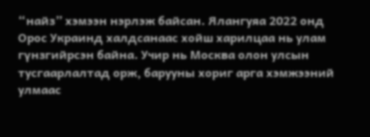“найз” хэмээн нэрлэж байсан. Ялангуяа 2022 онд Орос Украинд халдсанаас хойш харилцаа нь улам гүнзгийрсэн байна. Учир нь Москва олон улсын тусгаарлалтад орж, барууны хориг арга хэмжээний улмаас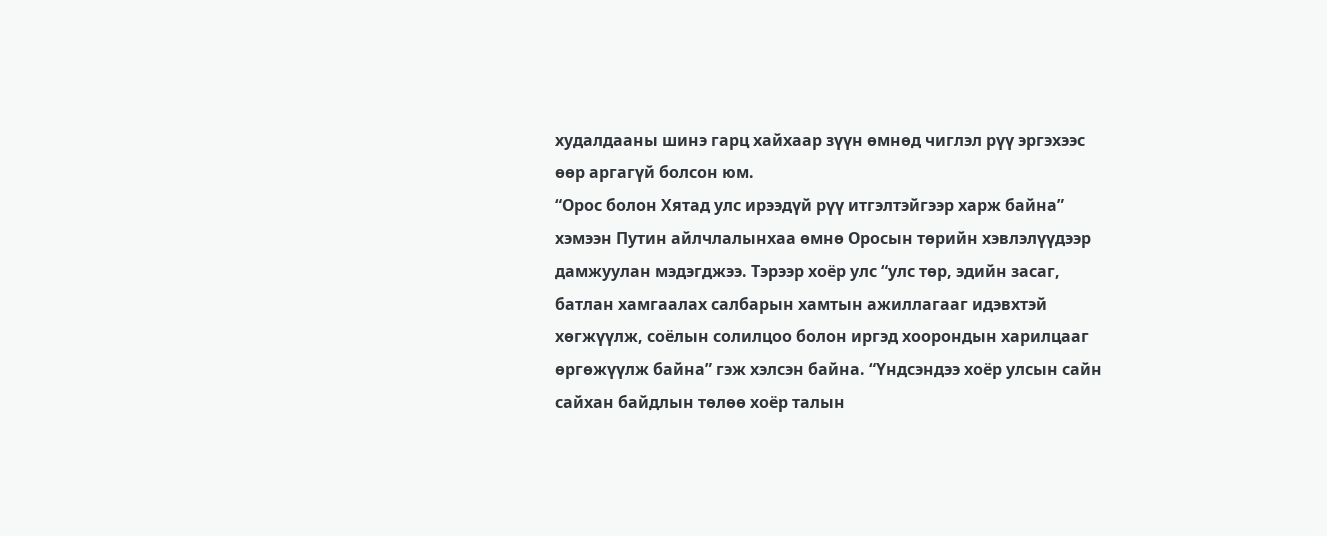худалдааны шинэ гарц хайхаар зүүн өмнөд чиглэл рүү эргэхээс өөр аргагүй болсон юм.
“Орос болон Хятад улс ирээдүй рүү итгэлтэйгээр харж байна” хэмээн Путин айлчлалынхаа өмнө Оросын төрийн хэвлэлүүдээр дамжуулан мэдэгджээ. Тэрээр хоёр улс “улс төр, эдийн засаг, батлан хамгаалах салбарын хамтын ажиллагааг идэвхтэй хөгжүүлж, соёлын солилцоо болон иргэд хоорондын харилцааг өргөжүүлж байна” гэж хэлсэн байна. “Үндсэндээ хоёр улсын сайн сайхан байдлын төлөө хоёр талын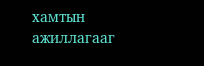хамтын ажиллагааг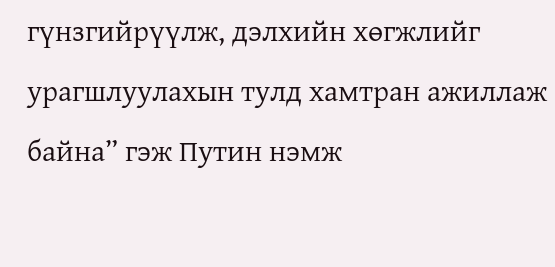гүнзгийрүүлж, дэлхийн хөгжлийг урагшлуулахын тулд хамтран ажиллаж байна” гэж Путин нэмж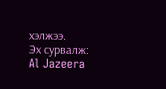хэлжээ.
Эх сурвалж: Al Jazeera